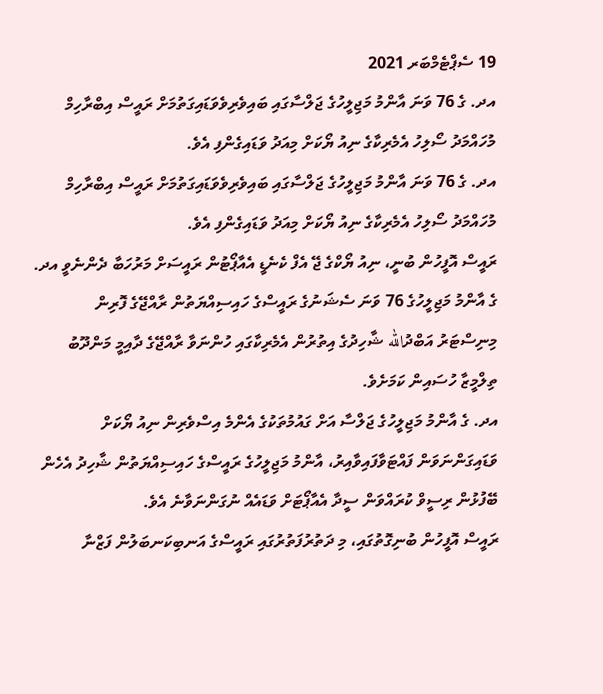19 ސެޕްޓެމްބަރ 2021
އދ. ގެ 76 ވަނަ އާންމު މަޖިލީހުގެ ޖަލްސާގައި ބައިވެރިވެވަޑައިގަތުމަށް ރައީސް އިބްރާހިމް މުހައްމަދު ސޯލިހު އެމެރިކާގެ ނިއު ޔޯކަށް މިއަދު ވަޑައިގެންފި އެވެ.
އދ. ގެ 76 ވަނަ އާންމު މަޖިލީހުގެ ޖަލްސާގައި ބައިވެރިވެވަޑައިގަތުމަށް ރައީސް އިބްރާހިމް މުހައްމަދު ސޯލިހު އެމެރިކާގެ ނިއު ޔޯކަށް މިއަދު ވަޑައިގެންފި އެވެ.
ރައީސް އޮފީހުން ބުނީ، ނިއު ޔޯކްގެ ޖޭ އެފް ކެނެޑީ އެއާޕޯޓުން ރައީސަށް މަރުހަބާ ދެންނެވީ އދ. ގެ އާންމު މަޖިލީހުގެ 76 ވަނަ ސެޝަނުގެ ރައީސްގެ ހައިސިއްޔަތުން ރާއްޖޭގެ ފޮރިން މިނިސްޓަރު އަބްދުالله ޝާހިދުގެ އިތުރުން އެމެރިކާގައި ހުންނަވާ ރާއްޖޭގެ ދާއިމީ މަންދޫބު ތިލްމީޒާ ހުސައިން ކަމަށެވެ.
އދ. ގެ އާންމު މަޖިލީހުގެ ޖަލްސާ އަށް ގައުމުތަކުގެ އެންމެ އިސްވެރިން ނިއު ޔޯކަށް ވަޑައިގަންނަވަން ފައްޓަވާފައިވާއިރު، އާންމު މަޖިލީހުގެ ރައީސްގެ ހައިސިއްޔަތުން ޝާހިދު އެހެން ބޭފުޅުން ރިސީވް ކުރައްވަން ސީދާ އެއާޕޯޓަށް ވަޑައެއް ނުގަންނަވާނެ އެވެ.
ރައީސް އޮފީހުން ބުނިގޮތުގައި، މި ދަތުރުފަތުރުގައި ރައީސްގެ އަނބިކަނބަލުން ފަޒްނާ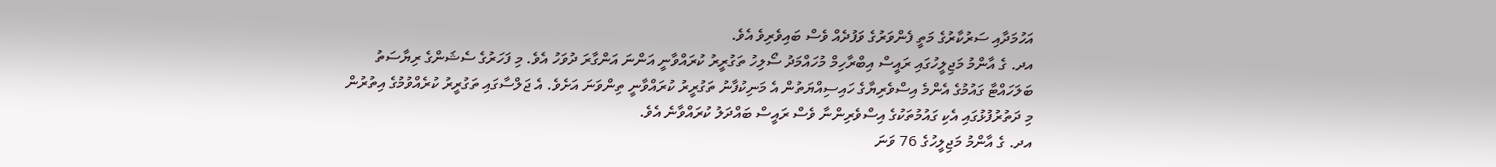އަހުމަދާއި ސަރުކާރުގެ މަތީ ފެންވަރުގެ ވަފުދެއް ވެސް ބައިވެރިވެ އެވެ.
އދ. ގެ އާންމު މަޖިލީހުގައި ރައީސް އިބްރާހިމް މުހައްމަދު ސޯލިހު ތަގުރީރު ކުރައްވާނީ އަންނަ އަންގާރަ ދުވަހު އެވެ. މި ފަހަރުގެ ސެޝަންގެ ރިޔާސަތު ބަލަހައްޓާ ގައުމުގެ އެންމެ އިސްވެރިޔާގެ ހައިސިއްޔަތުން އެ މަނިކުފާނު ތަގުރީރު ކުރައްވާނީ ތިންވަނަ އަށެވެ. އެ ޖަލްސާގައި ތަގުރީރު ކުރެއްވުމުގެ އިތުރުން މި ދަތުރުފުޅުގައި އެކި ގައުމުތަކުގެ އިސްވެރިންނާ ވެސް ރައީސް ބައްދަލު ކުރައްވާނެ އެވެ.
އދ. ގެ އާންމު މަޖިލީހުގެ 76 ވަނަ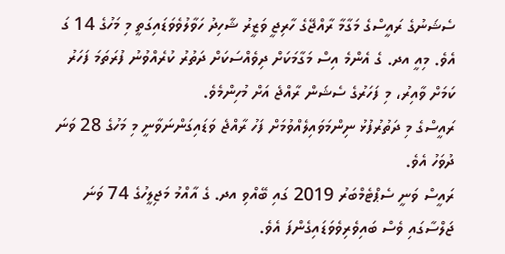ސެޝަނުގެ ރައީސްގެ މަގާމާ ރާއްޖޭގެ ހާރިޖީ ވަޒީރު ޝާހިދު ހަވާލުވެވަޑައިގަތީ މި މަހުގެ 14 ގަ އެވެ. މިއީ އދ. ގެ އެންމެ އިސް މަގާމަކަށް ދިވެއްސަކަށް ދަތުރު ކުރެއްވުނު ފުރަތަމަ ފަހަރު ކަމަށް ވާއިރު، މި ފަހަރުގެ ސެޝަން ރާއްޖެ އަށް މުހިންމެވެ.
ރައީސްގެ މި ދަތުރުފުޅު ނިންމަވައިލެއްވުމަށް ފަހު ރާއްޖެ ވަޑައިގަންނަވާނީ މި މަހުގެ 28 ވަނަ ދުވަހު އެވެ.
ރައީސް ވަނީ ސެޕްޓެމްބަރު 2019 ގައި ބޭއްވި އދ. ގެ އާއްމު މަޖިލީހުގެ 74 ވަނަ ޖަލްސާގައި ވެސް ބައިވެރިވެވަޑައިގެންފަ އެވެ.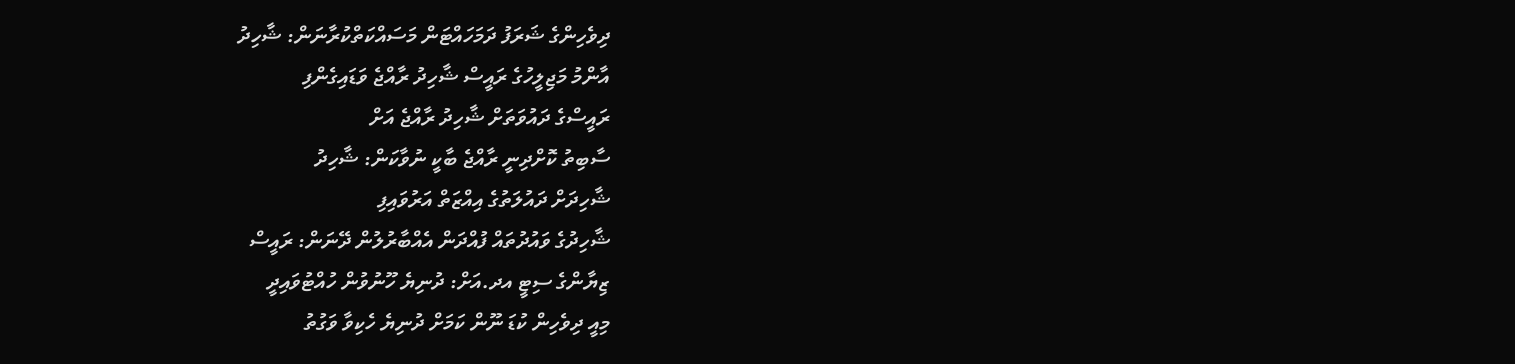ދިވެހިންގެ ޝަރަފު ދަމަހައްޓަން މަސައްކަތްކުރާނަން: ޝާހިދު
އާންމު މަޖިލީހުގެ ރައީސް ޝާހިދު ރާއްޖެ ވަޑައިގެންފި
ރައީސްގެ ދައުވަތަށް ޝާހިދު ރާއްޖެ އަށް
ސާބިތު ކޮށްދިނީ ރާއްޖެ ބާކީ ނުވާކަން: ޝާހިދު
ޝާހިދަށް ދައުލަތުގެ އިއްޒަތް އަރުވައިފި
ޝާހިދުގެ ވައުދުތައް ފުއްދަން އެއްބާރުލުން ދޭނަން: ރައީސް
ޒިޔާންގެ ސިޓީ އދ.އަށް: ދުނިޔެ ހޫނުވުން ހުއްޓުވައިދީ
މިއީ ދިވެހިން ކުޑަ ނޫން ކަމަށް ދުނިޔެ ހެކިވާ ވަގުތު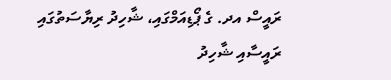ރައީސް އދ. ގެ ޕޯޑިއަމްގައި، ޝާހިދު ރިޔާސަތުގައި
ރައީސާއި ޝާހިދު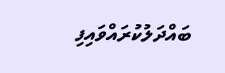ބައްދަލުކުރައްވައިފި